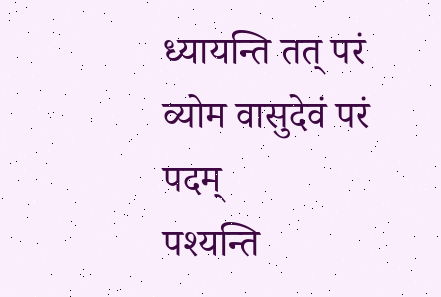ध्यायन्ति तत् परं व्योम वासुदेवं परं पदम्
पश्यन्ति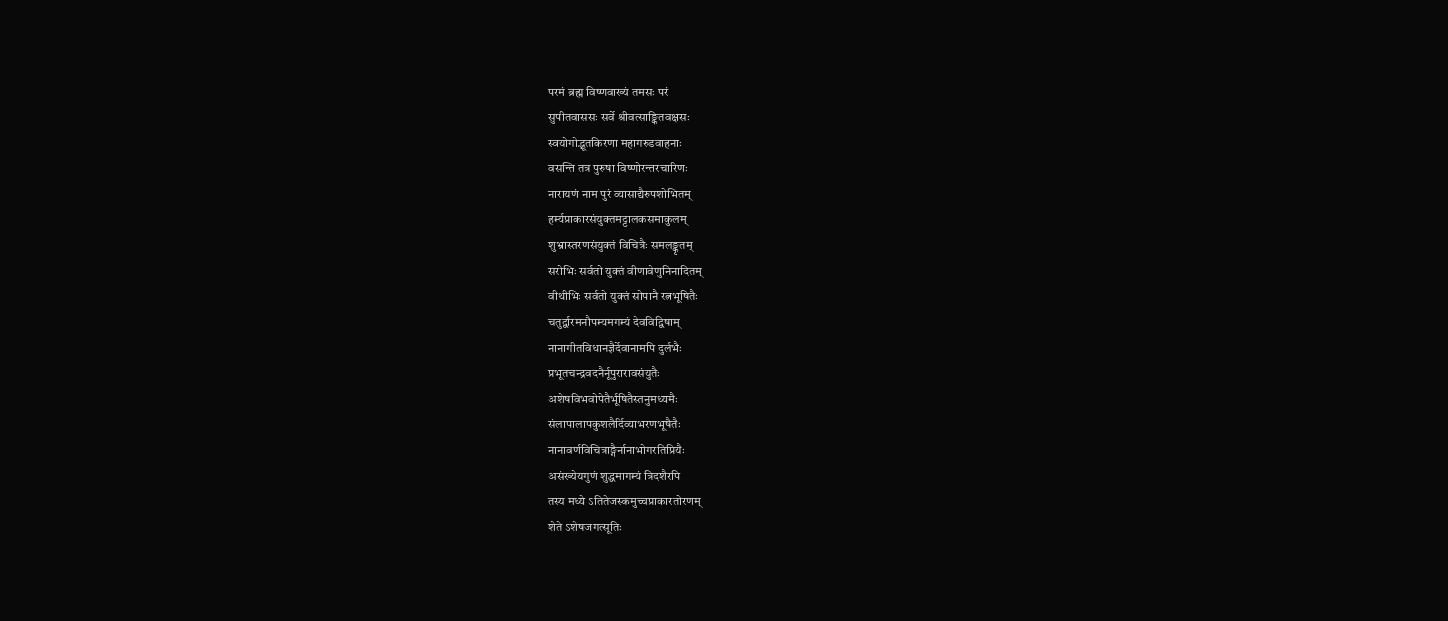परमं ब्रह्म विष्णवाख्यं तमसः परं
सुपीतवाससः सर्वे श्रीवत्साङ्कितवक्षसः
स्वयोगोद्भूतकिरणा महागरुडवाहनाः
वसन्ति तत्र पुरुषा विष्णोरन्तरचारिणः
नारायणं नाम पुरं व्यासाद्यैरुपशोभितम्
हर्म्यप्राकारसंयुक्तमट्टालकसमाकुलम्
शुभ्रास्तरणसंयुक्तं विचित्रैः समलङ्कृतम्
सरोभिः सर्वतो युक्तं वीणावेणुनिनादितम्
वीथीभिः सर्वतो युक्तं सोपानै रत्नभूषितैः
चतुर्द्वारमनौपम्यमगम्यं देवविद्विषाम्
नानागीतविधानज्ञैर्देवानामपि दुर्लभैः
प्रभूतचन्द्रवदनैर्नूपुरारावसंयुतैः
अशेषविभवोपेतैर्भूषितैस्तनुमध्यमैः
संलापालापकुशलैर्दिव्याभरणभूषैतैः
नानावर्णविचित्राङ्गैर्नानाभोगरतिप्रियैः
असंख्येयगुणं शुद्धमागम्यं त्रिदशैरपि
तस्य मध्ये ऽतितेजस्कमुच्चप्राकारतोरणम्
शेते ऽशेषजगत्सूतिः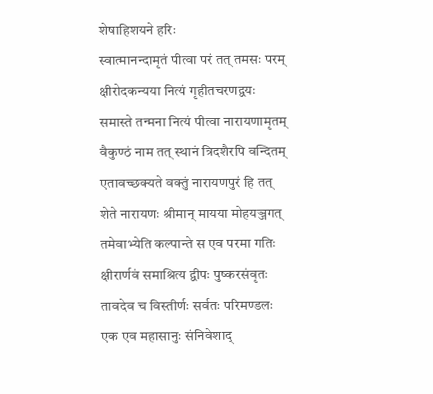शेषाहिशयने हरिः
स्वात्मानन्दामृतं पीत्वा परं तत् तमसः परम्
क्षीरोदकन्यया नित्यं गृहीतचरणद्वयः
समास्ते तन्मना नित्यं पीत्वा नारायणामृतम्
वैकुण्ठं नाम तत् स्थानं त्रिदशैरपि वन्दितम्
एतावच्छक्यते वक्तुं नारायणपुरं हि तत्
शेते नारायणः श्रीमान् मायया मोहयञ्जगत्
तमेवाभ्येति कल्पान्ते स एव परमा गतिः
क्षीरार्णवं समाश्रित्य द्वीपः पुष्करसंवृतः
तावदेव च विस्तीर्णः सर्वतः परिमण्डलः
एक एव महासानुः संनिवेशाद्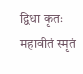द्विधा कृतः
महावीतं स्मृतं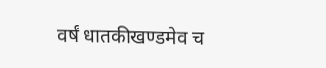वर्षं धातकीखण्डमेव च